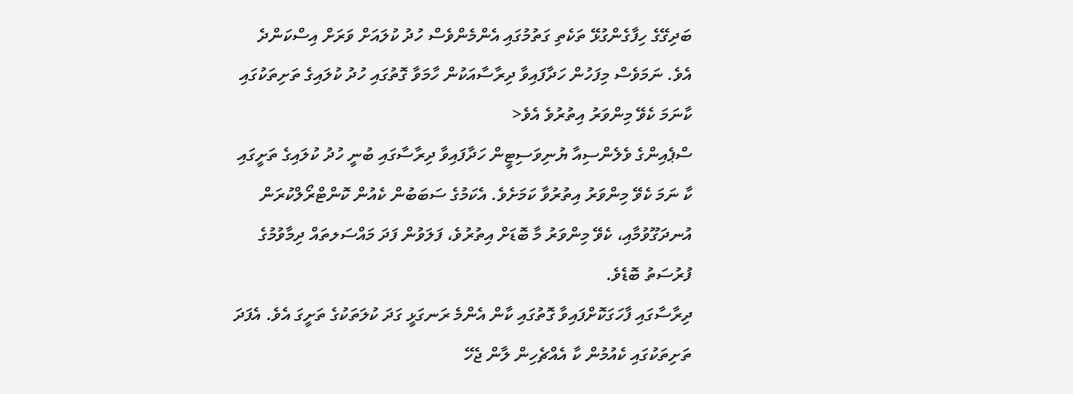ބަދިގޭގެ ހިފާގެންގުޅޭ ތަކެތި ގަތުމުގައި އެންމެންވެސް ހުދު ކުލައަށް ވަރަށް އިސްކަންދެ އެވެ. ނަމަވެސް މިފަހުން ހަދާފައިވާ ދިރާސާއަކުން ހާމަވާ ގޮތުގައި ހުދު ކުލައިގެ ތަށިތަކުގައި ކާނަމަ ކެވޭ މިންވަރު އިތުރުވެ އެވެ<
ސްޕެއިންގެ ވެލެންސިއާ ޔުނިވަސިޓީން ހަދާފައިވާ ދިރާސާގައި ބުނީ ހުދު ކުލައިގެ ތަށީގައި ކާ ނަމަ ކެވޭ މިންވަރު އިތުރުވާ ކަމަށެވެ. އެކަމުގެ ސަބަބުން ކެއުން ކޮންޓްރޯލްކުރަން އުނދަގޫވުމާއި، ކެވޭ މިންވަރު މާ ބޮޑަށް އިތުރުވެ، ފަލަވުން ފަދަ މައްސަލތައް ދިމާވުމުގެ ފުރުސަތު ބޮޑެވެ.
ދިރާސާގައި ފާހަގަކޮށްފައިވާ ގޮތުގައި ކާން އެންމެ ރަނގަޅީ ގަދަ ކުލަތަކުގެ ތަށީގަ އެވެ. އެފަދަ ތަށިތަކުގައި ކެއުމުން ކާ އެއްޗެހިން ލާން ޖެހޭ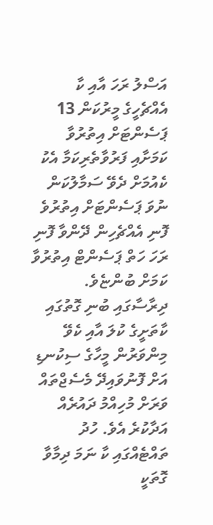އަސްލު ރަހަ އާއި ކާ އެއްޗެހީގެ މީރުކަން 13 ޕަސެންޓަށް އިތުރުވާ ކަމަށާއި ފަރުވާތެރިކަމާ އެކު ކެއުމަށް ދެވޭ ސަމާލުކަން ނުވަ ޕަސެންޓަށް އިތުރުވެ ފޮނި އެއްޗެހިން ދޭންވާ ފޮނި ރަހަ ހަތް ޕަސެންޓް އިތުރުވާ ކަމަށް ބުންޏެވެ.
ދިރާސާގައި ބުނި ގޮތުގައި ކާތަށީގެ ކުލަ އާއި ކެވޭ މިންވަރުން މީހާގެ ސިކުނޑި އަށް ފޮނުވައިދޭ މެސެޖްތައް ވަރަށް މުހިއްމު ދައުރެއް އަދާކުރެ އެވެ. ހުދު ތައްޓެއްގައި ކާ ނަމަ ދިމާވާ ގޮތަކީ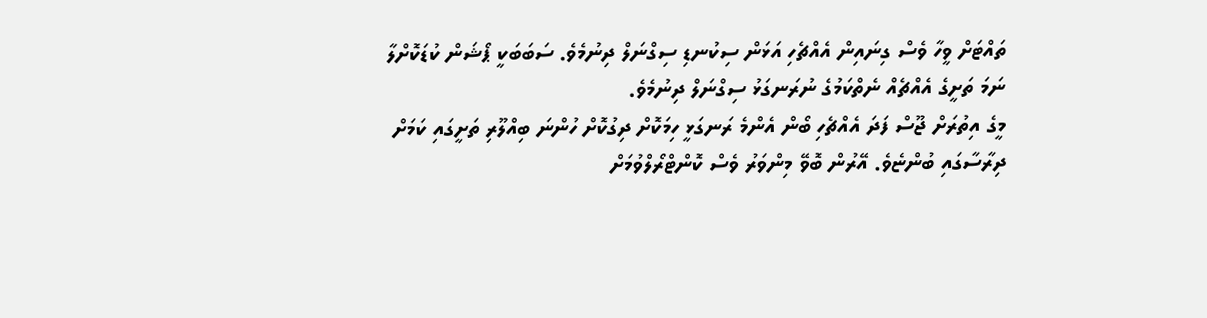ތައްޓަށް ވީހާ ވެސް ގިނައިން އެއްޗެހި އަޅަން ސިކުނޑި ސިގްނަލް ދިނުމެވެ. ސަބަބަކީ ޕޯޝަން ކުޑަކޮށްލާ ނަމަ ތަށީގެ އެއްޗެއް ނެތްކަމުގެ ނުރަނގަޅު ސިގްނަލް ދިނުމެވެ.
މީގެ އިތުރަށް ޖޫސް ފަދަ އެއްޗެހި ބޯން އެންމެ ރަނގަޅީ ހިމަކޮށް ދިގުކޮށް ހުންނަ ބިއްލޫރި ތަށީގައި ކަމަށް ދިރާސާގައި ބުންޏެވެ. އޭރުން ބޮވޭ މިންވަރު ވެސް ކޮންޓްރޯލްވުމަށް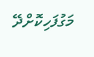މަގުފަހިކޮށްދޭ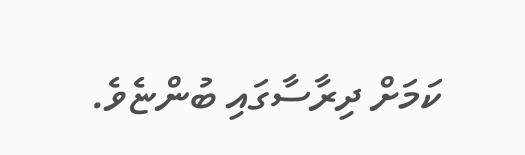ކަމަށް ދިރާސާގައި ބުންޏެވެ.